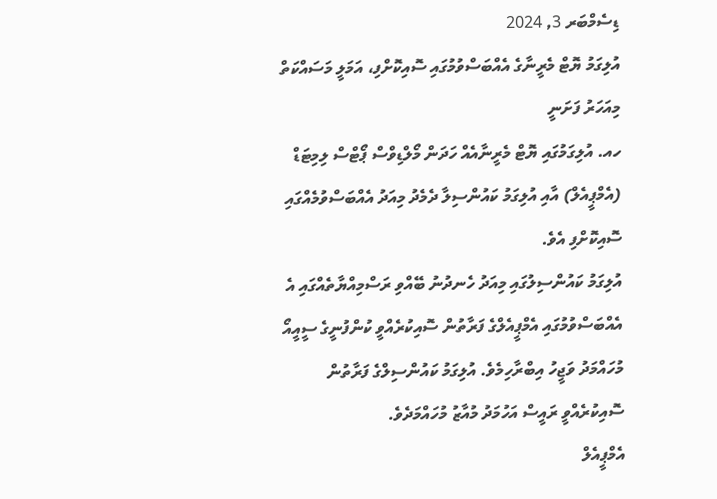ޑިސެމްބަރ 3, 2024
އުލިގަމު ޔޮޓް މެރީނާގެ އެއްބަސްވުމުގައި ސޮއިކޮށްފި، އަމަލީ މަސައްކަތް މިއަހަރު ފަށަނީ
ހއ. އުލިގަމުގައި ޔޮޓް މެރީނާއެއް ހަދަން މޯލްޑިވްސް ޕޯޓްސް ލިމިޓަޑް (އެމްޕީއެލް) އާއި އުލިގަމު ކައުންސިލާ ދެމެދު މިއަދު އެއްބަސްވުމެއްގައި ސޮއިކޮށްފި އެވެ.
އުލިގަމު ކައުންސިލުގައި މިއަދު ހެނދުނު ބޭއްވި ރަސްމިއްޔާތެއްގައި އެ އެއްބަސްވުމުގައި އެމްޕީއެލްގެ ފަރާތުން ސޮއިކުރެއްވީ ކުންފުނީގެ ސީއީއޯ މުހައްމަދު ވަޖީހު އިބްރާހިމެވެ. އުލިގަމު ކައުންސިލްގެ ފަރާތުން ސޮއިކުރެއްވީ ރައީސް އަހުމަދު މުއާޒު މުހައްމަދެވެ.
އެމްޕީއެލް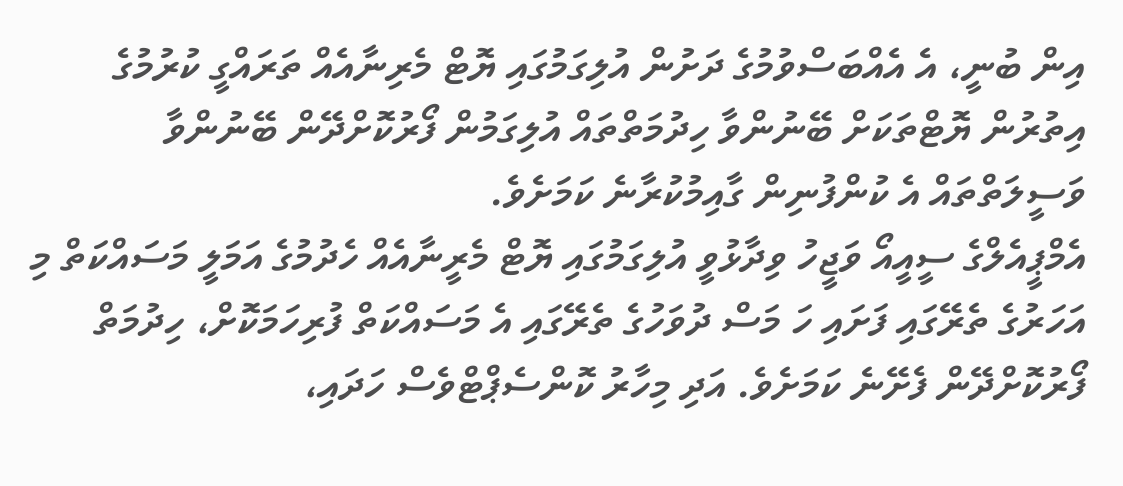އިން ބުނީ، އެ އެއްބަސްވުމުގެ ދަށުން އުލިގަމުގައި ޔޮޓް މެރިނާއެއް ތަރައްގީ ކުރުމުގެ އިތުރުން ޔޮޓްތަކަށް ބޭނުންވާ ހިދުމަތްތައް އުލިގަމުން ފޯރުކޮށްދޭން ބޭނުންވާ ވަސީލަތްތައް އެ ކުންފުނިން ގާއިމުކުރާނެ ކަމަށެވެ.
އެމްޕީއެލްގެ ސީއީއޯ ވަޖީހު ވިދާޅުވީ އުލިގަމުގައި ޔޮޓް މެރީނާއެއް ހެދުމުގެ އަމަލީ މަސައްކަތް މި އަހަރުގެ ތެރޭގައި ފަށައި ހަ މަސް ދުވަހުގެ ތެރޭގައި އެ މަސައްކަތް ފުރިހަމަކޮށް، ހިދުމަތް ފޯރުކޮށްދޭން ފެށޭނެ ކަމަށެވެ. އަދި މިހާރު ކޮންސެޕްޓްވެސް ހަދައި،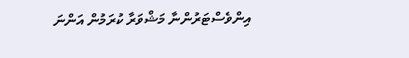އިންވެސްޓަރުންނާ މަޝްވަރާ ކުރަމުން އަންނަ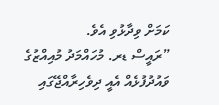ކަމަށް ވިދާޅުވި އެވެ.
”ރައީސް ޑރ. މުހައްމަދު މުއިއްޒުގެ ވައުދުފުޅެއް އެއީ ދިވެހިރާއްޖޭގައި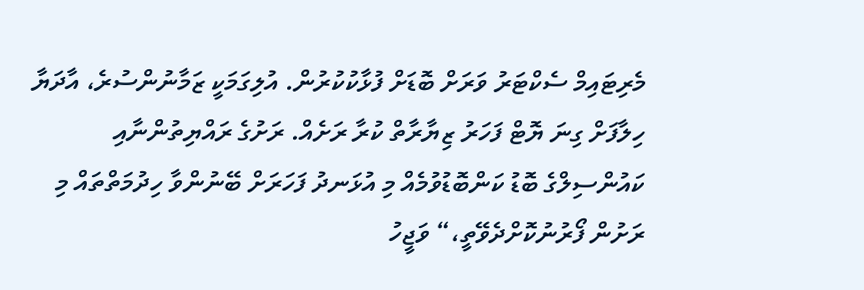މެރިޓައިމް ސެކްޓަރު ވަރަށް ބޮޑަށް ފުޅާކުކުރުން. އުލިގަމަކީ ޒަމާނުންސުރެ، އާދަޔާ ހިލާފަށް ގިނަ ޔޮޓް ފަހަރު ޒިޔާރާތް ކުރާ ރަށެއް. ރަށުގެ ރައްޔިތުންނާއި ކައުންސިލްގެ ބޮޑު ކަންބޮޑުވުމެއް މި އުޅަނދު ފަހަރަށް ބޭނުންވާ ހިދުމަތްތައް މި ރަށުން ފޯރުނުކޮށްދެވޭތީ،“ ވަޖީހު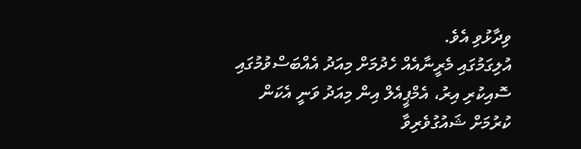ވިދާޅުވި އެވެ.
އުލިގަމުގައި މެރީނާއެއް ހެދުމަށް މިއަދު އެއްބަސްވުމުގައި ސޮއިކުރި އިރު، އެމްޕީއެލް އިން މިއަދު ވަނީ އެކަން ކުރުމަށް ޝައުގުވެރިވާ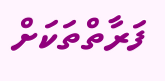ފަރާތްތަކަށް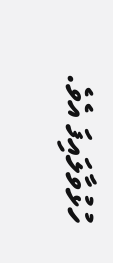ހުޅުވާލައިފަ އެވެ.